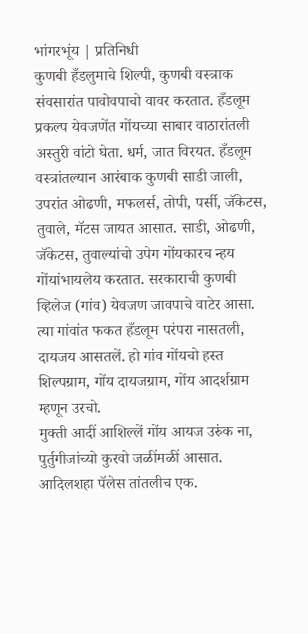भांगरभूंय | प्रतिनिधी
कुणबी हँडलुमाचे शिल्पी, कुणबी वस्त्राक संवसारांत पावोवपाचो वावर करतात. हँडलूम प्रकल्प येवजणेंत गोंयच्या साबार वाठारांतली अस्तुरी वांटो घेता. धर्म, जात विरयत. हँडलूम वस्त्रांतल्यान आरंबाक कुणबी साडी जाली, उपरांत ओढणी, मफलर्स, तोपी, पर्सी, जॅकेटस, तुवाले, मॅटस जायत आसात. साडी, ओढणी, जॅकेटस, तुवाल्यांचो उपेग गोंयकारच न्हय गोंयांभायलेय करतात. सरकाराची कुणबी व्हिलेज (गांव) येवजण जावपाचे वाटेर आसा. त्या गांवांत फकत हँडलूम परंपरा नासतली, दायजय आसतलें. हो गांव गोंयचो हस्त शिल्पग्राम, गोंय दायजग्राम, गोंय आदर्शग्राम म्हणून उरचो.
मुक्ती आदीं आशिल्लें गोंय आयज उरुंक ना, पुर्तुगीजांच्यो कुरवो जळींमळीं आसात. आदिलशहा पॅलेस तांतलीच एक.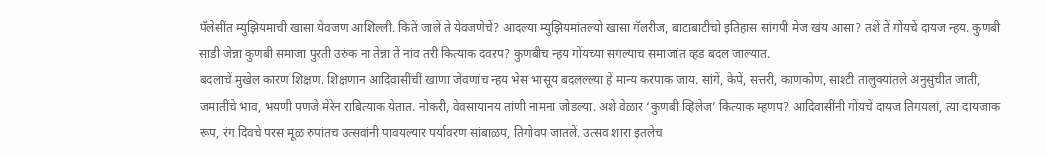पॅलेसींत म्युझियमाची खासा येवजण आशिल्ली. कितें जालें ते येवजणेचें? आदल्या म्युझियमांतल्यो खासा गॅलरीज, बाटाबाटीचो इतिहास सांगपी मेज खंय आसा? तशें तें गोंयचें दायज न्हय. कुणबी साडी जेन्ना कुणबी समाजा पुरती उरुंक ना तेन्ना तें नांव तरी कित्याक दवरप? कुणबीच न्हय गोंयच्या सगल्याच समाजांत व्हड बदल जाल्यात.
बदलाचें मुखेल कारण शिक्षण. शिक्षणान आदिवासींचीं खाणा जेवणांच न्हय भेस भासूय बदलल्ल्या हें मान्य करपाक जाय. सांगें, केपें, सत्तरी, काणकोण, साश्टी तालुक्यांतले अनुसुचीत जाती, जमातींचे भाव, भयणी पणजे मेरेन राबित्याक येतात. नोकरी, वेवसायानय तांणी नामना जोडल्या. अशे वेळार ‘कुणबी व्हिलेज’ कित्याक म्हणप? आदिवासींनी गोंयचें दायज तिगयलां, त्या दायजाक रूप, रंग दिवचे परस मूळ रुपांतच उत्सवांनी पावयल्यार पर्यावरण सांबाळप, तिगोवप जातलें. उत्सव शारा इतलेच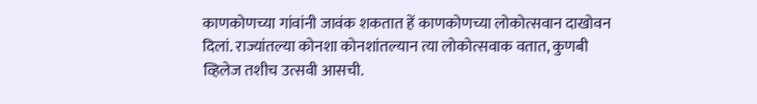काणकोणच्या गांवांनी जावंक शकतात हें काणकोणच्या लोकोत्सवान दाखोवन दिलां. राज्यांतल्या कोनशा कोनशांतल्यान त्या लोकोत्सवाक वतात, कुणबी व्हिलेज तशीच उत्सवी आसची.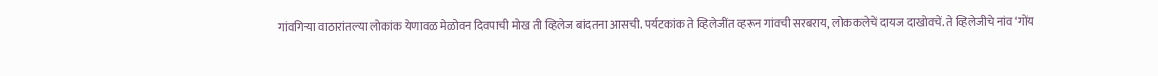गांवगिऱ्या वाठारांतल्या लोकांक येणावळ मेळोवन दिवपाची मोख ती व्हिलेज बांदतना आसची. पर्यटकांक ते व्हिलेजींत व्हरून गांवची सरबराय, लोककलेचें दायज दाखोवचें. ते व्हिलेजीचे नांव ‘गोंय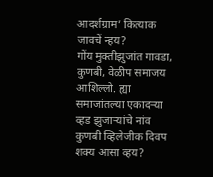आदर्शग्राम’ कित्याक जावचें न्हय?
गोंय मुक्तीझुजांत गावडा, कुणबी, वेळीप समाजय आशिल्लो. ह्या समाजांतल्या एकादऱ्या व्हड झुजाऱ्यांचे नांव कुणबी व्हिलेजीक दिवप शक्य आसा व्हय?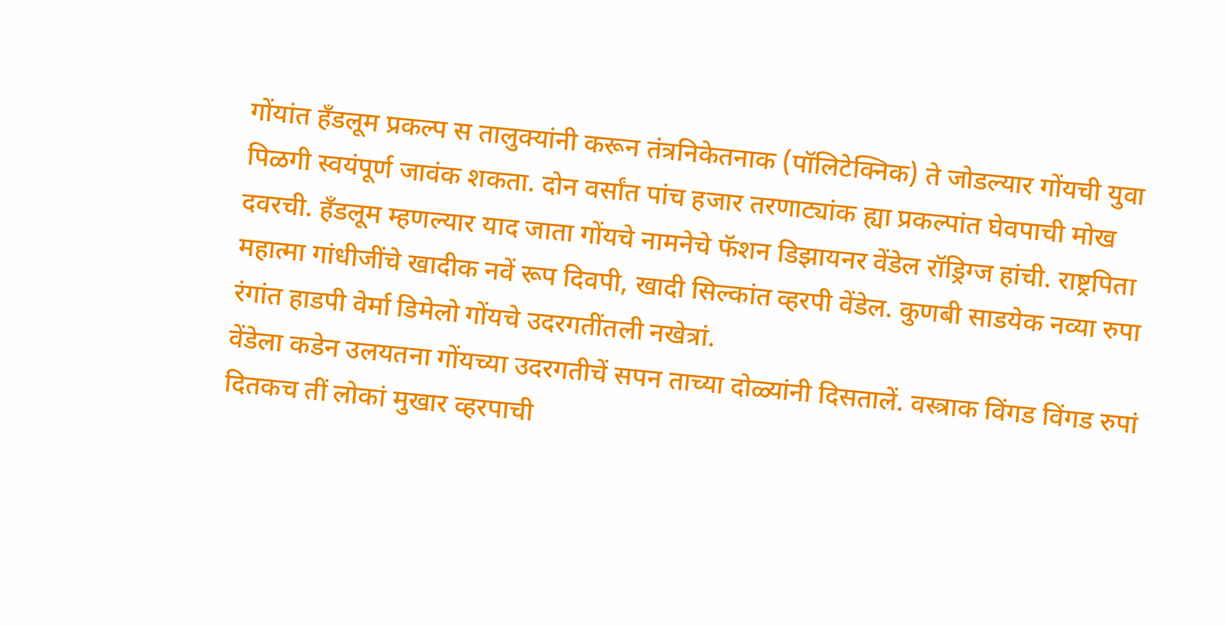गोंयांत हँडलूम प्रकल्प स तालुक्यांनी करून तंत्रनिकेतनाक (पॉलिटेक्निक) ते जोडल्यार गोंयची युवा पिळगी स्वयंपूर्ण जावंक शकता. दोन वर्सांत पांच हजार तरणाट्यांक ह्या प्रकल्पांत घेवपाची मोख दवरची. हँडलूम म्हणल्यार याद जाता गोंयचे नामनेचे फॅशन डिझायनर वेंडेल रॉड्रिग्ज हांची. राष्ट्रपिता महात्मा गांधीजींचे खादीक नवें रूप दिवपी, खादी सिल्कांत व्हरपी वेंडेल. कुणबी साडयेक नव्या रुपा रंगांत हाडपी वेर्मा डिमेलो गोंयचे उदरगतींतली नखेत्रां.
वेंडेला कडेन उलयतना गोंयच्या उदरगतीचें सपन ताच्या दोळ्यांनी दिसतालें. वस्त्राक विंगड विंगड रुपां दितकच तीं लोकां मुखार व्हरपाची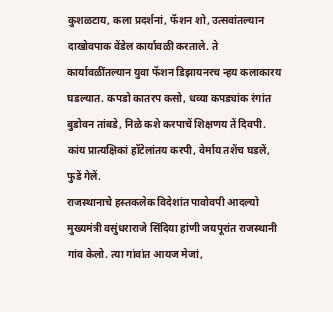कुशळटाय, कला प्रदर्शनां, फॅशन शो, उत्सवांतल्यान दाखोवपाक वेंडेल कार्यावळी करताले. ते कार्यावळींतल्यान युवा फॅशन डिझायनरच न्हय कलाकारय घडल्यात. कपडो कातरप कसो, धव्या कपड्यांक रंगांत बुडोवन तांबडे, निळे कशे करपाचें शिक्षणय तें दिवपी. कांय प्रात्यक्षिकां हॉटेलांतय करपी, वेर्माय तशेंच घडलें, फुडें गेलें.
राजस्थानाचे हस्तकलेक विदेशांत पावोवपी आदल्यो मुख्यमंत्री वसुंधराराजे सिंदिया हांणी जयपूरांत राजस्थानी गांव केलो. त्या गांवांत आयज मेजां,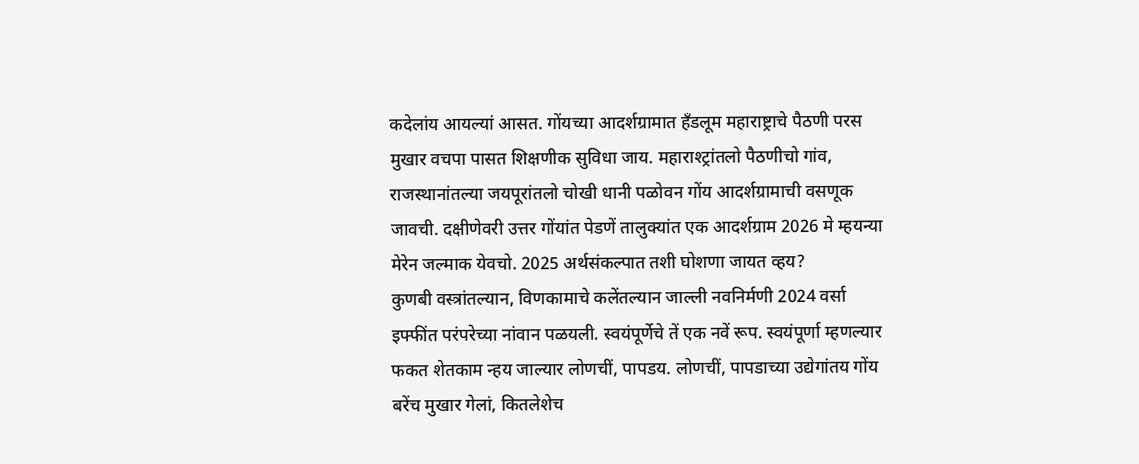कदेलांय आयल्यां आसत. गोंयच्या आदर्शग्रामात हँडलूम महाराष्ट्राचे पैठणी परस
मुखार वचपा पासत शिक्षणीक सुविधा जाय. महाराश्ट्रांतलो पैठणीचो गांव, राजस्थानांतल्या जयपूरांतलो चोखी धानी पळोवन गोंय आदर्शग्रामाची वसणूक जावची. दक्षीणेवरी उत्तर गोंयांत पेडणें तालुक्यांत एक आदर्शग्राम 2026 मे म्हयन्या मेरेन जल्माक येवचो. 2025 अर्थसंकल्पात तशी घोशणा जायत व्हय?
कुणबी वस्त्रांतल्यान, विणकामाचे कलेंतल्यान जाल्ली नवनिर्मणी 2024 वर्सा इफ्फींत परंपरेच्या नांवान पळयली. स्वयंपूर्णेचे तें एक नवें रूप. स्वयंपूर्णा म्हणल्यार फकत शेतकाम न्हय जाल्यार लोणचीं, पापडय. लोणचीं, पापडाच्या उद्येगांतय गोंय बरेंच मुखार गेलां, कितलेशेच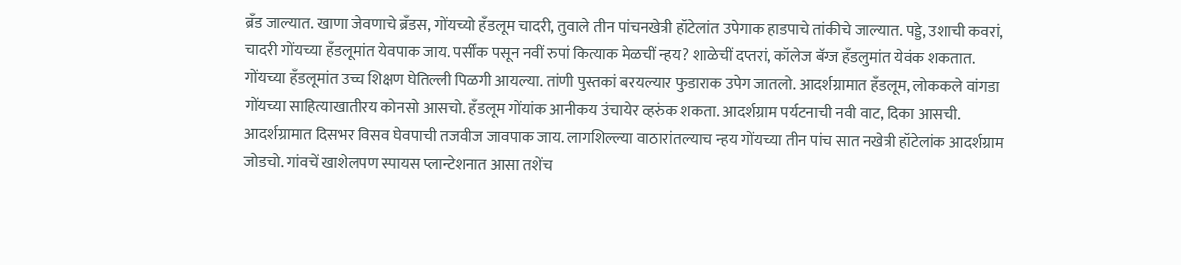ब्रँड जाल्यात. खाणा जेवणाचे ब्रँडस, गोंयच्यो हँडलूम चादरी, तुवाले तीन पांचनखेत्री हॉटेलांत उपेगाक हाडपाचे तांकीचे जाल्यात. पड्डे, उशाची कवरां, चादरी गोंयच्या हँडलूमांत येवपाक जाय. पर्सींक पसून नवीं रुपां कित्याक मेळचीं न्हय? शाळेचीं दप्तरां, कॉलेज बॅग्ज हँडलुमांत येवंक शकतात.
गोंयच्या हँडलूमांत उच्च शिक्षण घेतिल्ली पिळगी आयल्या. तांणी पुस्तकां बरयल्यार फुडाराक उपेग जातलो. आदर्शग्रामात हॅंडलूम, लोककले वांगडा गोंयच्या साहित्याखातीरय कोनसो आसचो. हँडलूम गोंयांक आनीकय उंचायेर व्हरुंक शकता. आदर्शग्राम पर्यटनाची नवी वाट, दिका आसची. आदर्शग्रामात दिसभर विसव घेवपाची तजवीज जावपाक जाय. लागशिल्ल्या वाठारांतल्याच न्हय गोंयच्या तीन पांच सात नखेत्री हॉटेलांक आदर्शग्राम जोडचो. गांवचें खाशेलपण स्पायस प्लान्टेशनात आसा तशेंच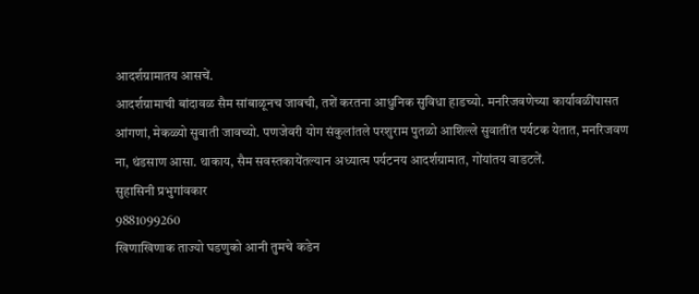आदर्शग्रामातय आसचें.
आदर्शग्रामाची बांदावळ सैम सांबाळूनच जावची, तशें करतना आधुनिक सुविधा हाडच्यो. मनरिजवणेच्या कार्यावळींपासत आंगणां, मेकळ्यो सुवाती जावच्यो. पणजेवरी योग संकुलांतले परशुराम पुतळो आशिल्ले सुवातींत पर्यटक येतात, मनरिजवण ना, थंडसाण आसा. थाकाय, सैम सवस्तकायेंतल्यान अध्यात्म पर्यटनय आदर्शग्रामात, गोंयांतय वाडटलें.
सुहासिनी प्रभुगांवकार
9881099260
खिणाखिणाक ताज्यो घडणुको आनी तुमचे कडेन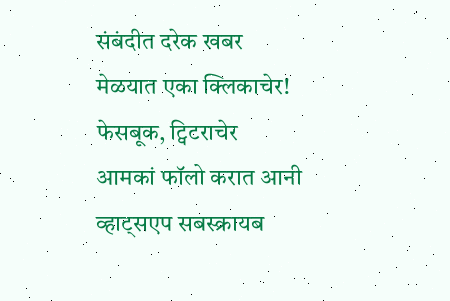संबंदीत दरेक खबर मेळयात एका क्लिकाचेर! फेसबूक, ट्विटराचेर आमकां फॉलो करात आनी व्हाट्सएप सबस्क्रायब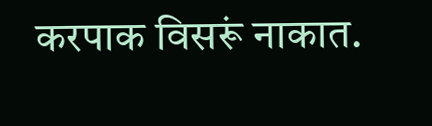करपाक विसरूं नाकात.